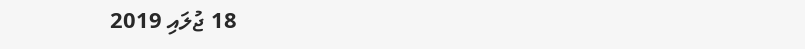18 ޖުލައި 2019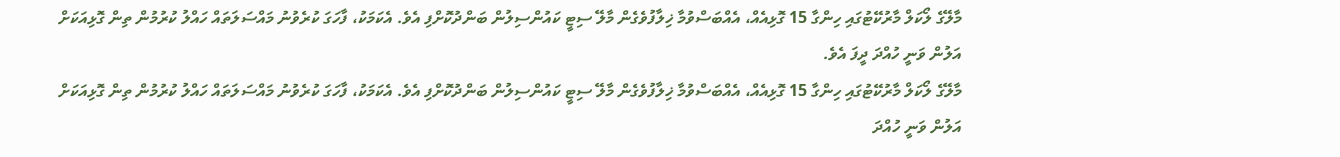މާލޭގެ ލޯކަލް މާރުކޭޓުގައި ހިންގާ 15 ގޮޅިއެއް، އެއްބަސްވުމާ ޚިލާފުވެގެން މާލޭ ސިޓީ ކައުންސިލުން ބަންދުކޮށްފި އެވެ. އެކަމަކު، ފާހަގަ ކުރެވުނު މައްސަލަތައް ހައްލު ކުރުމުން ތިން ގޮޅިއަކަށް އަލުން ވަނީ ހުއްދަ ދީފަ އެވެ.
މާލޭގެ ލޯކަލް މާރުކޭޓުގައި ހިންގާ 15 ގޮޅިއެއް، އެއްބަސްވުމާ ޚިލާފުވެގެން މާލޭ ސިޓީ ކައުންސިލުން ބަންދުކޮށްފި އެވެ. އެކަމަކު، ފާހަގަ ކުރެވުނު މައްސަލަތައް ހައްލު ކުރުމުން ތިން ގޮޅިއަކަށް އަލުން ވަނީ ހުއްދަ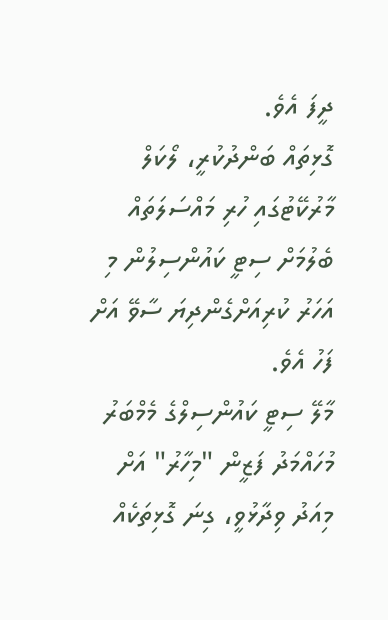ދީފަ އެވެ.
ގޮޅިތައް ބަންދުކުރީ، ލޯކަލް މާރުކޭޓުގައި ހުރި މައްސަލަތައް ބެލުމަށް ސިޓީ ކައުންސިލުން މި އަހަރު ކުރިއަށްގެންދިޔަ ސާވޭ އަށް ފަހު އެވެ.
މާލޭ ސިޓީ ކައުންސިލްގެ މެމްބަރު މުހައްމަދު ފަޒީން "މިހާރު" އަށް މިއަދު ވިދާޅުވީ، ގިނަ ގޮޅިތަކެއް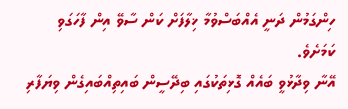ހިންގަމުން ދަނީ އެއްބަސްވުމާ ޚިލާފަށް ކަން ސާވޭ އިން ފާހަގަވި ކަމަށެވެ.
އޭނާ ވިދާޅުވީ ބައެއް ގޮޅިތަކުގައި ބިދޭސީން ބައިތިއްބައިގެން ވިޔަފާރި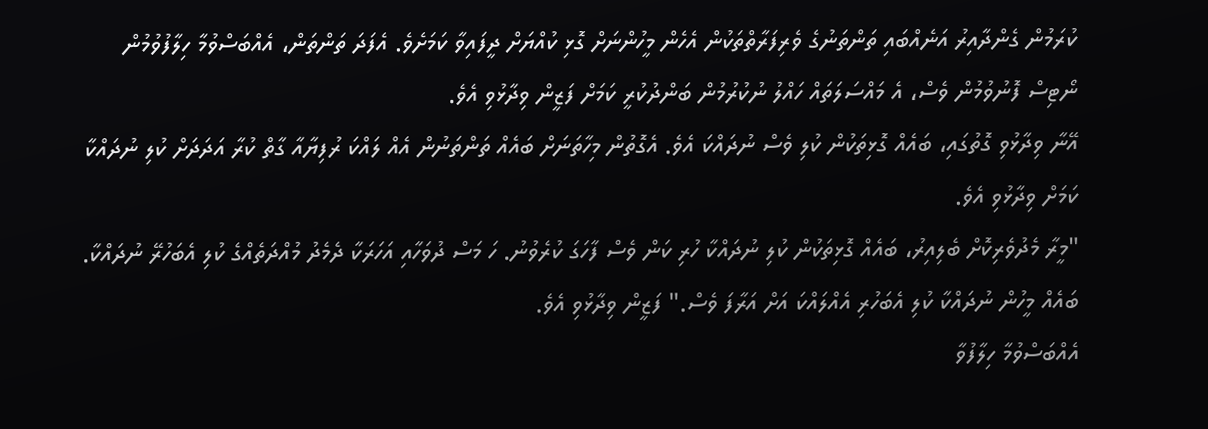ކުރަމުން ގެންދާއިރު އަނެއްބައި ތަންތަނުގެ ވެރިފަރާތްތަކުން އެހެން މީހުންނަށް ގޮޅި ކުއްޔަށް ދީފައިވާ ކަމަށެވެ. އެފަދަ ތަންތަން، އެއްބަސްވުމާ ހިލާފުވުމުން ނޯޓިސް ފޮނުވުމުން ވެސް، އެ މައްސަލަތައް ހައްލު ނުކުރުމުން ބަންދުކުރީ ކަމަށް ފަޒީން ވިދާޅުވި އެވެ.
އޭނާ ވިދާޅުވި ގޮތުގައި، ބައެއް ގޮޅިތަކުން ކުލި ވެސް ނުދައްކަ އެވެ. އެގޮތުން މިހާތަނަށް ބައެއް ތަންތަނުން އެއް ލައްކަ ރުފިޔާއާ ގާތް ކުރާ އަދަދަށް ކުލި ނުދައްކާ ކަމަށް ވިދާޅުވި އެވެ.
"މީރާ މެދުވެރިކޮށް ބެލިއިރު، ބައެއް ގޮޅިތަކުން ކުލި ނުދައްކާ ހުރި ކަން ވެސް ފާހަގަ ކުރެވުނު. ހަ މަސް ދުވަހާއި އަހަރަކާ ދެމެދު މުއްދަތެއްގެ ކުލި އެބަހުރޭ ނުދައްކާ. ބައެއް މީހުން ނުދައްކާ ކުލި އެބަހުރި އެއްލައްކަ އަށް އަރާފަ ވެސް." ފަޒީން ވިދާޅުވި އެވެ.
އެއްބަސްވުމާ ހިލާފުވާ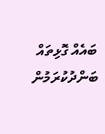ބައެއް ގޮޅިތައް ބަންދުކުރަމުން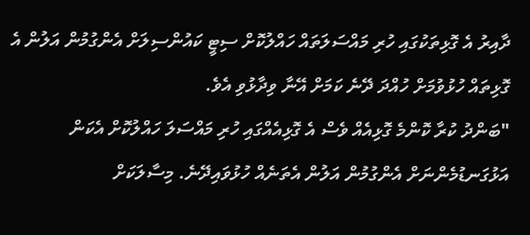ދާއިރު އެ ގޮޅިތަކުގައި ހުރި މައްސަލަތައް ހައްލުކޮށް ސިޓީ ކައުންސިލަށް އެންގުމުން އަލުން އެ ގޮޅިތައް ހުޅުވުމަށް ހުއްދަ ދޭނެ ކަމަށް އޭނާ ވިދާޅުވި އެވެ.
"ބަންދު ކުރާ ކޮންމެ ގޮޅިއެއް ވެސް އެ ގޮޅިއެއްގައި ހުރި މައްސަލަ ހައްލުކޮށް އެކަން އަޅުގަނޑުމެންނަށް އެންގުމުން އަލުން އެތަނެއް ހުޅުވައިދޭނެ. މިސާލަކަށް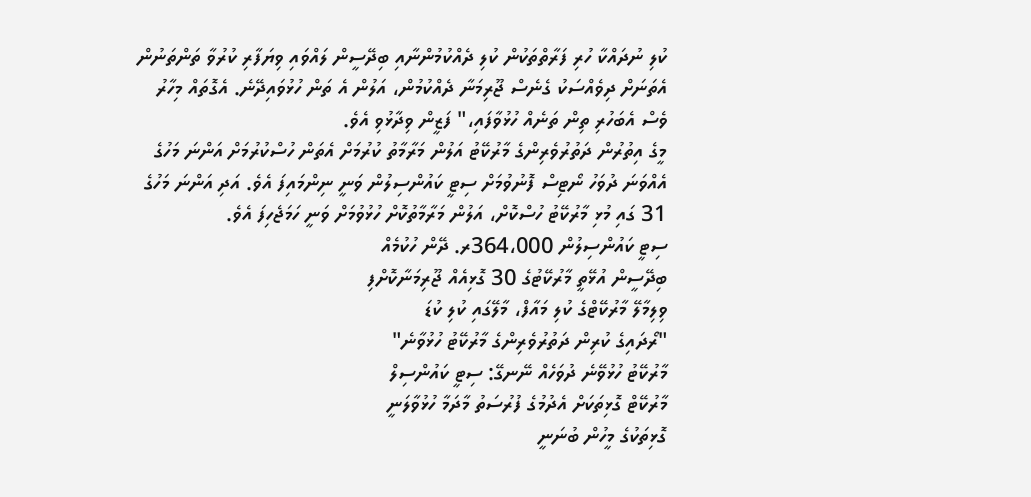ކުލި ނުދައްކާ ހުރި ފަރާތްތަކުން ކުލި ދެއްކުމުންނާއި ބިދޭސީން ލައްވައި ވިޔަފާރި ކުރުވާ ތަންތަނުން އެތަނަށް ދިވެއްސަކު ގެނެސް ޖޫރިމަނާ ދެއްކުމުން، އަލުން އެ ތަން ހުޅުވައިދޭނެ. އެގޮތައް މިހާރު ވެސް އެބަހުރި ތިން ތަނެއް ހުޅުވާފައި،" ފަޒީން ވިދާޅުވި އެވެ.
މީގެ އިތުރުން ދަތުރުވެރިންގެ މާރުކޭޓު އަލުން މަރާމާތު ކުރުމަށް އެތަން ހުސްކުރުމަށް އަންނަ މަހުގެ އެއްވަނަ ދުވަހު ނޯޓިސް ފޮނުވުމަށް ސިޓީ ކައުންސިލުން ވަނީ ނިންމައިފަ އެވެ. އަދި އަންނަ މަހުގެ 31 ގައި މުޅި މާރުކޭޓު ހުސްކޮށް، އަލުން މަރާމާތުކޮށް ހުޅުވުމަށް ވަނީ ހަމަޖެހިފަ އެވެ.
ސިޓީ ކައުންސިލުން 364،000ރ. ދޭން ހުކުމެއް
ބިދޭސީން އުޅޭތީ މާރުކޭޓުގެ 30 ގޮޅިއެއް ޖޫރިމަނާކޮށްފި
ވިލިމާލޭ މާރުކޭޓްގެ ކުލި މައާފް، މާލޭގައި ކުލި ކުޑަ
"ރޯދައިގެ ކުރިން ދަތުރުވެރިންގެ މާރުކޭޓު ހުޅުވާނެ"
މާރުކޭޓު ހުޅުވޭނެ ދުވަހެއް ނޭނގޭ: ސިޓީ ކައުންސިލް
މާރުކޭޓް ގޮޅިތަކަށް އެދުމުގެ ފުރުސަތު މާދަމާ ހުޅުވާލަނީ
ގޮޅިތަކުގެ މީހުން ބުނަނީ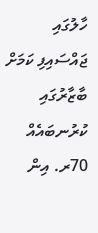ހާލުގައި ޖައްސައިފި ކަމަށް
ބާޒާރުގައި ކުރުނބައެއް 70ރ. އިން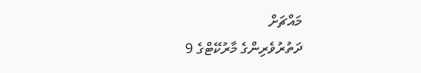މައްޗަށް
ދަތުރުވެރިންގެ މާރުކޭޓްގެ 9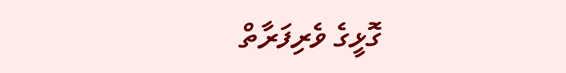ގޮޅީގެ ވެރިފަރާތް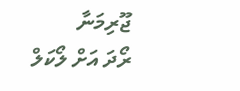ޖޫރިމަނާ
ރޯދަ އަށް ލޯކަލް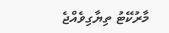މާރުކޭޓު ތިޔާގިވެއްޖެ